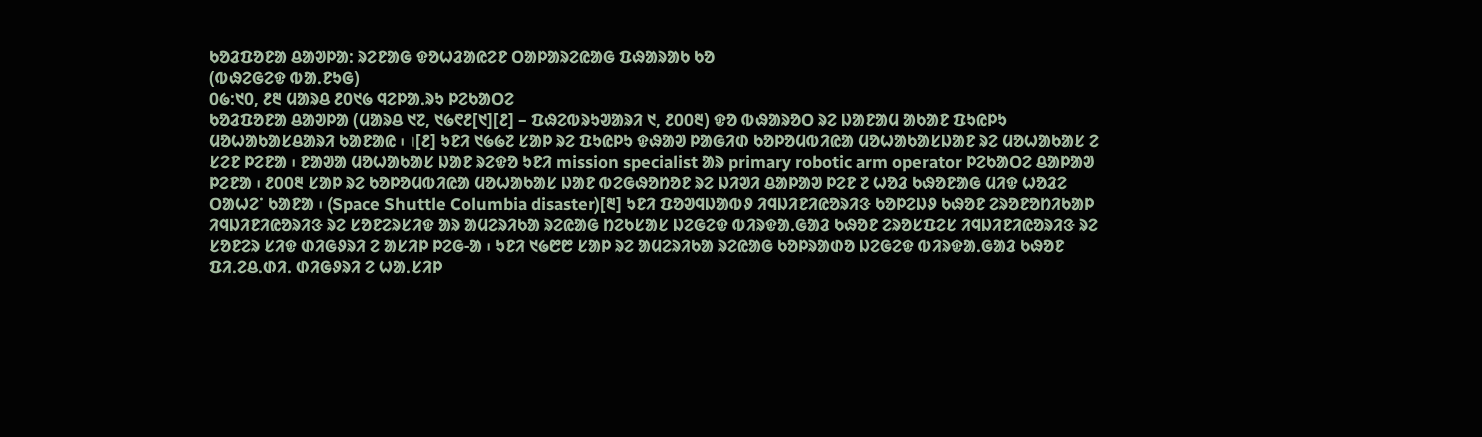ᱠᱚᱲᱯᱚᱱᱟ ᱪᱟᱣᱞᱟ: ᱨᱮᱱᱟᱜ ᱫᱚᱦᱲᱟᱭᱮᱱ ᱛᱟᱞᱟᱨᱮᱭᱟᱜ ᱯᱷᱟᱨᱟᱠ ᱠᱚ
(ᱵᱷᱮᱜᱮᱫ ᱵᱟᱹᱱᱩᱜ)
᱐᱙:᱑᱐, ᱒᱓ ᱢᱟᱨᱪ ᱒᱐᱑᱙ ᱧᱮᱞᱟᱹᱨᱩ ᱞᱮᱠᱟᱛᱮ
ᱠᱚᱲᱯᱚᱱᱟ ᱪᱟᱣᱞᱟ (ᱢᱟᱨᱪ ᱑᱗, ᱑᱙᱖᱒[᱑][᱒] – ᱯᱷᱮᱵᱨᱩᱣᱟᱨᱤ ᱑, ᱒᱐᱐᱓) ᱫᱚ ᱵᱷᱟᱨᱚᱛ ᱨᱮ ᱡᱟᱱᱟᱢ ᱟᱠᱟᱱ ᱯᱩᱭᱞᱩ ᱢᱚᱦᱟᱠᱟᱥᱪᱟᱨᱤ ᱠᱟᱱᱟᱭ ᱾ ।[᱒] ᱩᱱᱤ ᱑᱙᱙᱗ ᱥᱟᱞ ᱨᱮ ᱯᱩᱭᱞᱩ ᱫᱷᱟᱣ ᱞᱟᱜᱤᱰ ᱠᱚᱞᱚᱢᱵᱤᱭᱟ ᱢᱚᱦᱟᱠᱟᱥᱡᱟᱱ ᱨᱮ ᱢᱚᱦᱟᱠᱟᱥ ᱮ ᱥᱮᱱ ᱞᱮᱱᱟ ᱾ ᱱᱟᱣᱟ ᱢᱚᱦᱟᱠᱟᱥ ᱡᱟᱱ ᱨᱮᱫᱚ ᱩᱱᱤ mission specialist ᱟᱨ primary robotic arm operator ᱞᱮᱠᱟᱛᱮ ᱪᱟᱞᱟᱣ ᱞᱮᱱᱟ ᱾ ᱒᱐᱐᱓ ᱥᱟᱞ ᱨᱮ ᱠᱚᱞᱚᱢᱵᱤᱭᱟ ᱢᱚᱦᱟᱠᱟᱥ ᱡᱟᱱ ᱵᱮᱜᱷᱚᱴᱚᱱ ᱨᱮ ᱡᱤᱣᱤ ᱪᱟᱞᱟᱣ ᱞᱮᱱ ᱗ ᱦᱚᱲ ᱠᱷᱚᱱᱟᱜ ᱢᱤᱫ ᱦᱚᱲᱮ ᱛᱟᱦᱮᱸ ᱠᱟᱱᱟ ᱾ (Space Shuttle Columbia disaster)[᱓] ᱩᱱᱤ ᱯᱚᱣᱧᱡᱟᱵᱽ ᱤᱧᱡᱤᱱᱤᱭᱚᱨᱤᱝ ᱠᱚᱞᱮᱡᱽ ᱠᱷᱚᱱ ᱮᱨᱚᱱᱚᱴᱤᱠᱟᱞ ᱤᱧᱡᱤᱱᱤᱭᱚᱨᱤᱝ ᱨᱮ ᱥᱚᱱᱮᱨᱥᱤᱫ ᱟᱨ ᱟᱢᱮᱨᱤᱠᱟ ᱨᱮᱭᱟᱜ ᱴᱮᱠᱥᱟᱥ ᱡᱮᱜᱮᱫ ᱵᱤᱨᱫᱟᱹᱜᱟᱲ ᱠᱷᱚᱱ ᱮᱨᱚᱥᱯᱮᱥ ᱤᱧᱡᱤᱱᱤᱭᱚᱨᱤᱝ ᱨᱮ ᱥᱚᱱᱮᱨ ᱥᱤᱫ ᱰᱤᱜᱽᱨᱤ ᱮ ᱟᱥᱤᱞ ᱞᱮᱜ-ᱟ ᱾ ᱩᱱᱤ ᱑᱙᱘᱘ ᱥᱟᱞ ᱨᱮ ᱟᱢᱮᱨᱤᱠᱟ ᱨᱮᱭᱟᱜ ᱠᱚᱞᱨᱟᱰᱚ ᱡᱮᱜᱮᱫ ᱵᱤᱨᱫᱟᱹᱜᱟᱲ ᱠᱷᱚᱱ ᱯᱤᱹᱮᱪᱹᱰᱤᱹ ᱰᱤᱜᱽᱨᱤ ᱮ ᱦᱟᱹᱥᱤᱞ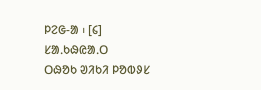ᱞᱮᱜ-ᱟ ᱾ [᱔]
ᱥᱟᱹᱠᱷᱭᱟᱹᱛ
ᱛᱷᱚᱠ ᱣᱤᱠᱤ ᱞᱚᱵᱽᱥ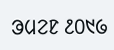ᱳᱢᱮᱱ ᱒᱐᱑᱙